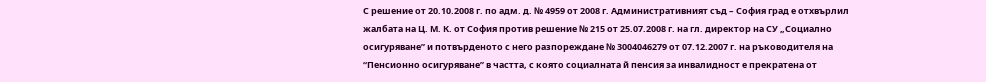С решение от 20.10.2008 г. по адм. д. № 4959 от 2008 г. Административният съд – София град е отхвърлил жалбата на Ц. М. К. от София против решение № 215 от 25.07.2008 г. на гл. директор на СУ „Социално осигуряване” и потвърденото с него разпореждане № 3004046279 от 07.12.2007 г. на ръководителя на “Пенсионно осигуряване” в частта, с която социалната й пенсия за инвалидност е прекратена от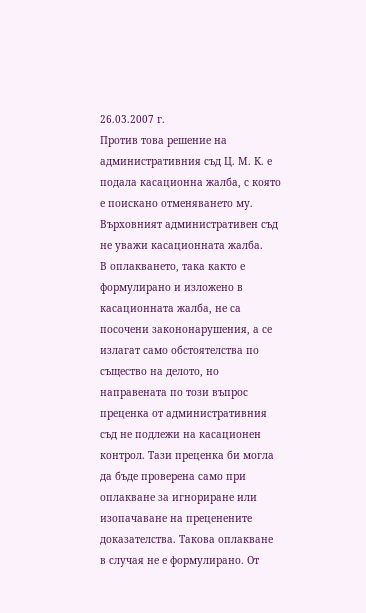26.03.2007 г.
Против това решение на административния съд Ц. М. К. е подала касационна жалба, с която е поискано отменяването му.
Върховният административен съд не уважи касационната жалба.
В оплакването, така както е формулирано и изложено в касационната жалба, не са посочени закононарушения, а се излагат само обстоятелства по същество на делото, но направената по този въпрос преценка от административния съд не подлежи на касационен контрол. Тази преценка би могла да бъде проверена само при оплакване за игнориране или изопачаване на преценените доказателства. Такова оплакване в случая не е формулирано. От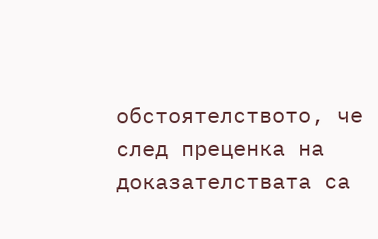обстоятелството, че след преценка на доказателствата са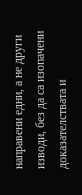направени едни, а не други изводи, без да са изопачени доказателствата и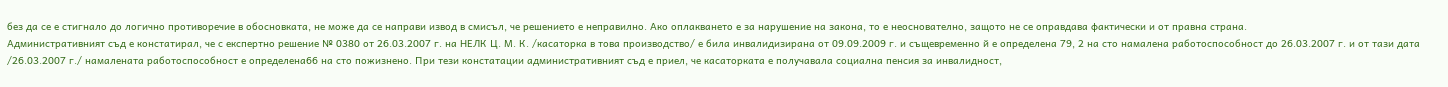без да се е стигнало до логично противоречие в обосновката, не може да се направи извод в смисъл, че решението е неправилно. Ако оплакването е за нарушение на закона, то е неоснователно, защото не се оправдава фактически и от правна страна.
Административният съд е констатирал, че с експертно решение № 0380 от 26.03.2007 г. на НЕЛК Ц. М. К. /касаторка в това производство/ е била инвалидизирана от 09.09.2009 г. и същевременно й е определена 79, 2 на сто намалена работоспособност до 26.03.2007 г. и от тази дата /26.03.2007 г./ намалената работоспособност е определена66 на сто пожизнено. При тези констатации административният съд е приел, че касаторката е получавала социална пенсия за инвалидност,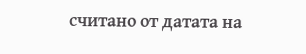считано от датата на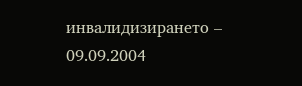инвалидизирането – 09.09.2004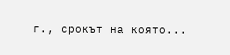г., срокът на която...